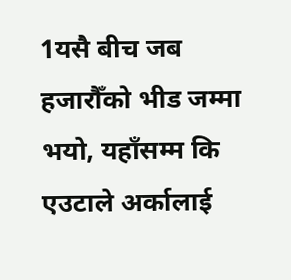1यसै बीच जब हजारौँको भीड जम्मा भयो, यहाँसम्म कि एउटाले अर्कालाई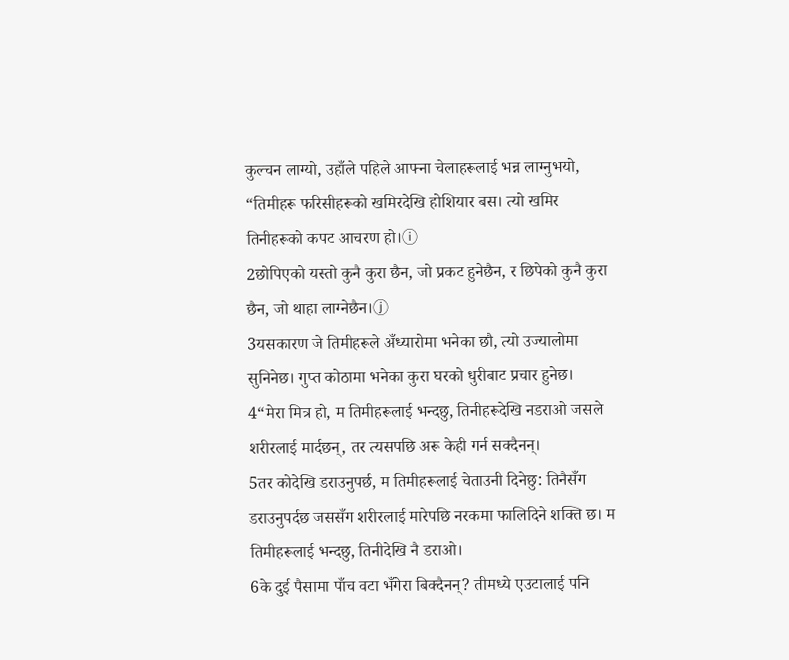कुल्चन लाग्यो, उहाँले पहिले आफ्ना चेलाहरूलाई भन्न लाग्नुभयो, “तिमीहरू फरिसीहरूको खमिरदेखि होशियार बस। त्यो खमिर तिनीहरूको कपट आचरण हो।ⓘ
2छोपिएको यस्तो कुनै कुरा छैन, जो प्रकट हुनेछैन, र छिपेको कुनै कुरा छैन, जो थाहा लाग्नेछैन।ⓙ
3यसकारण जे तिमीहरूले अँध्यारोमा भनेका छौ, त्यो उज्यालोमा सुनिनेछ। गुप्त कोठामा भनेका कुरा घरको धुरीबाट प्रचार हुनेछ।
4“मेरा मित्र हो, म तिमीहरूलाई भन्दछु, तिनीहरूदेखि नडराओ जसले शरीरलाई मार्दछन्, तर त्यसपछि अरू केही गर्न सक्दैनन्।
5तर कोदेखि डराउनुपर्छ, म तिमीहरूलाई चेताउनी दिनेछु: तिनैसँग डराउनुपर्दछ जससँग शरीरलाई मारेपछि नरकमा फालिदिने शक्ति छ। म तिमीहरूलाई भन्दछु, तिनीदेखि नै डराओ।
6के दुई पैसामा पाँच वटा भँगेरा बिक्दैनन्? तीमध्ये एउटालाई पनि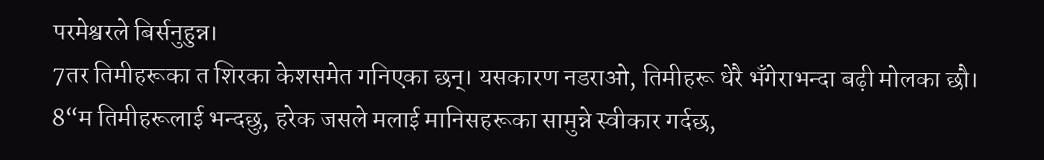परमेश्वरले बिर्सनुहुन्न।
7तर तिमीहरूका त शिरका केशसमेत गनिएका छन्। यसकारण नडराओ, तिमीहरू धेरै भँगेराभन्दा बढ़ी मोलका छौ।
8“म तिमीहरूलाई भन्दछु, हरेक जसले मलाई मानिसहरूका सामुन्ने स्वीकार गर्दछ,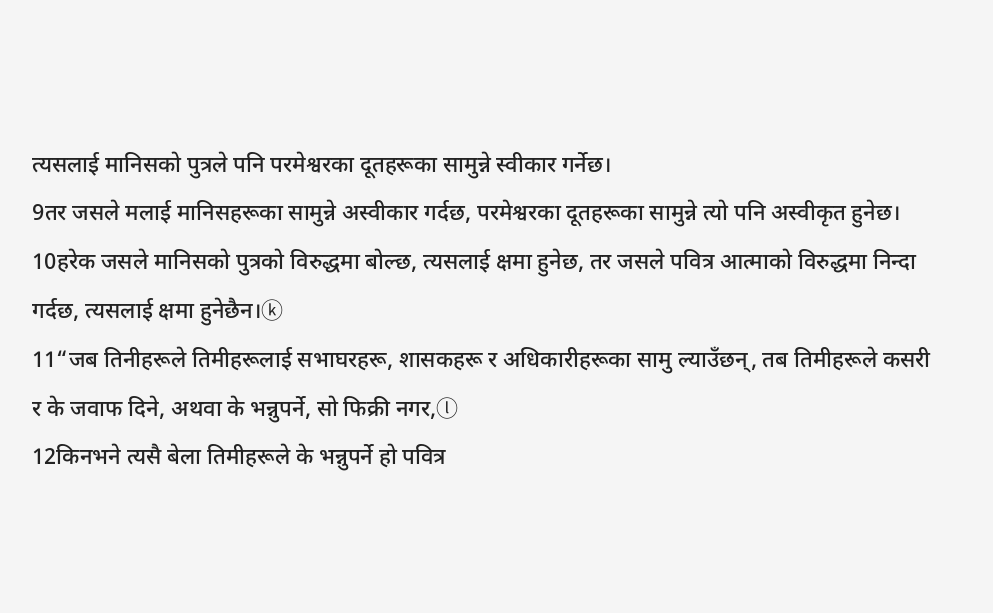त्यसलाई मानिसको पुत्रले पनि परमेश्वरका दूतहरूका सामुन्ने स्वीकार गर्नेछ।
9तर जसले मलाई मानिसहरूका सामुन्ने अस्वीकार गर्दछ, परमेश्वरका दूतहरूका सामुन्ने त्यो पनि अस्वीकृत हुनेछ।
10हरेक जसले मानिसको पुत्रको विरुद्धमा बोल्छ, त्यसलाई क्षमा हुनेछ, तर जसले पवित्र आत्माको विरुद्धमा निन्दा गर्दछ, त्यसलाई क्षमा हुनेछैन।ⓚ
11“जब तिनीहरूले तिमीहरूलाई सभाघरहरू, शासकहरू र अधिकारीहरूका सामु ल्याउँछन्, तब तिमीहरूले कसरी र के जवाफ दिने, अथवा के भन्नुपर्ने, सो फिक्री नगर,ⓛ
12किनभने त्यसै बेला तिमीहरूले के भन्नुपर्ने हो पवित्र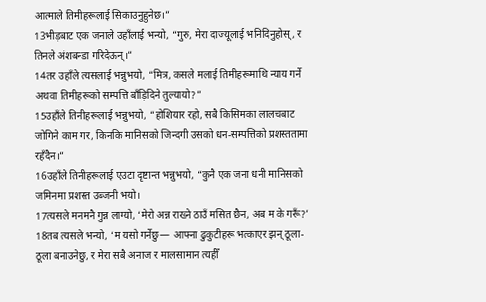आत्माले तिमीहरूलाई सिकाउनुहुनेछ।”
13भीड़बाट एक जनाले उहाँलाई भन्यो, “गुरु, मेरा दाज्यूलाई भनिदिनुहोस्, र तिनले अंशबन्डा गरिदेऊन्।”
14तर उहाँले त्यसलाई भन्नुभयो, “मित्र, कसले मलाई तिमीहरूमाथि न्याय गर्ने अथवा तिमीहरूको सम्पत्ति बाँड़िदिने तुल्यायो?”
15उहाँले तिनीहरूलाई भन्नुभयो, “होशियार रहो, सबै किसिमका लालचबाट जोगिने काम गर, किनकि मानिसको जिन्दगी उसको धन-सम्पत्तिको प्रशस्ततामा रहँदैन।”
16उहाँले तिनीहरूलाई एउटा दृष्टान्त भन्नुभयो, “कुनै एक जना धनी मानिसको जमिनमा प्रशस्त उब्जनी भयो।
17त्यसले मनमनै गुन्न लाग्यो, ‘मेरो अन्न राख्ने ठाउँ मसित छैन, अब म के गरूँ?’
18तब त्यसले भन्यो, ‘म यसो गर्नेछु— आफ्ना ढुकुटीहरू भत्काएर झन् ठूला-ठूला बनाउनेछु, र मेरा सबै अनाज र मालसामान त्यहीँ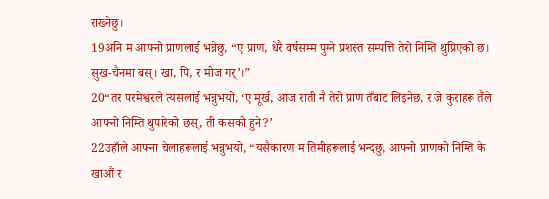राख्नेछु।
19अनि म आफ्नो प्राणलाई भन्नेछु, “ए प्राण, धेरै वर्षसम्म पुग्ने प्रशस्त सम्पत्ति तेरो निम्ति थुप्रिएको छ। सुख-चैनमा बस्। खा, पि, र मोज गर्’।”
20“तर परमेश्वरले त्यसलाई भन्नुभयो, ‘ए मूर्ख, आज राती नै तेरो प्राण तँबाट लिइनेछ, र जे कुराहरू तैंले आफ्नो निम्ति थुपारेको छस्, ती कसको हुने?’
22उहाँले आफ्ना चेलाहरूलाई भन्नुभयो, “यसैकारण म तिमीहरूलाई भन्दछु, आफ्नो प्राणको निम्ति के खाऔं र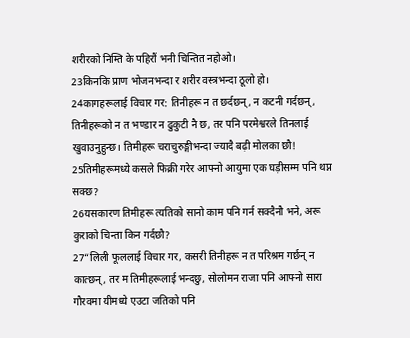शरीरको निम्ति के पहिरौं भनी चिन्तित नहोओ।
23किनकि प्राण भोजनभन्दा र शरीर वस्त्रभन्दा ठूलो हो।
24कागहरूलाई विचार गर: तिनीहरू न त छर्दछन्, न कटनी गर्दछन्, तिनीहरूको न त भण्डार न ढुकुटी नै छ, तर पनि परमेश्वरले तिनलाई खुवाउनुहुन्छ। तिमीहरू चराचुरुङ्गीभन्दा ज्यादै बढ़ी मोलका छौ!
25तिमीहरूमध्ये कसले फिक्री गरेर आफ्नो आयुमा एक घड़ीसम्म पनि थप्न सक्छ?
26यसकारण तिमीहरू त्यतिको सानो काम पनि गर्न सक्दैनौ भने, अरू कुराको चिन्ता किन गर्दछौ?
27“लिली फूललाई विचार गर, कसरी तिनीहरू न त परिश्रम गर्छन् न कात्छन्, तर म तिमीहरूलाई भन्दछु, सोलोमन राजा पनि आफ्नो सारा गौरवमा यीमध्ये एउटा जतिको पनि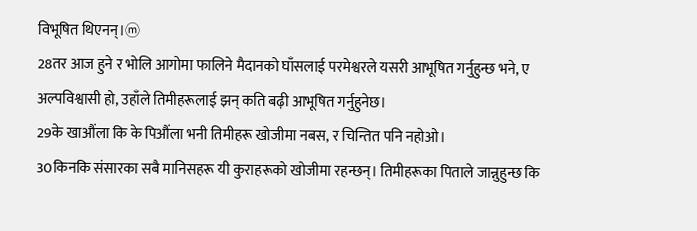विभूषित थिएनन्।ⓜ
28तर आज हुने र भोलि आगोमा फालिने मैदानको घाँसलाई परमेश्वरले यसरी आभूषित गर्नुहुन्छ भने, ए अल्पविश्वासी हो, उहाँले तिमीहरूलाई झन् कति बढ़ी आभूषित गर्नुहुनेछ।
29के खाऔंला कि के पिऔंला भनी तिमीहरू खोजीमा नबस, र चिन्तित पनि नहोओ।
30किनकि संसारका सबै मानिसहरू यी कुराहरूको खोजीमा रहन्छन्। तिमीहरूका पिताले जान्नुहुन्छ कि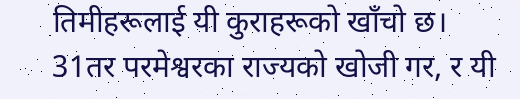तिमीहरूलाई यी कुराहरूको खाँचो छ।
31तर परमेश्वरका राज्यको खोजी गर, र यी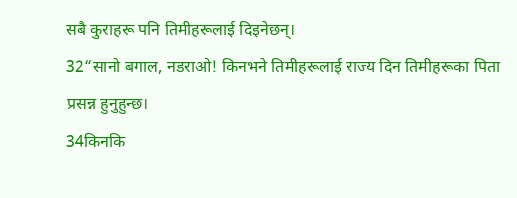सबै कुराहरू पनि तिमीहरूलाई दिइनेछन्।
32“सानो बगाल, नडराओ! किनभने तिमीहरूलाई राज्य दिन तिमीहरूका पिता प्रसन्न हुनुहुन्छ।
34किनकि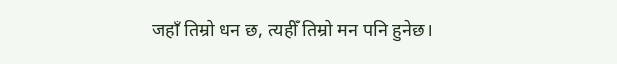जहाँ तिम्रो धन छ, त्यहीँ तिम्रो मन पनि हुनेछ।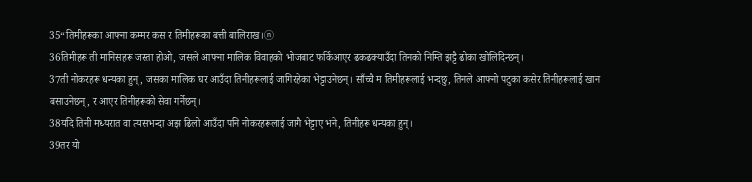35“तिमीहरूका आफ्ना कम्मर कस र तिमीहरूका बत्ती बालिराख।ⓝ
36तिमीहरू ती मानिसहरू जस्ता होओ, जसले आफ्ना मालिक विवाहको भोजबाट फर्किआएर ढकढक्याउँदा तिनको निम्ति झट्टै ढोका खोलिदिन्छन्।
37ती नोकरहरू धन्यका हुन्, जसका मालिक घर आउँदा तिनीहरूलाई जागिरहेका भेट्टाउनेछन्। साँच्चै म तिमीहरूलाई भन्दछु, तिनले आफ्नो पटुका कसेर तिनीहरूलाई खान बसाउनेछन्, र आएर तिनीहरूको सेवा गर्नेछन्।
38यदि तिनी मध्यरात वा त्यसभन्दा अझ ढिलो आउँदा पनि नोकरहरूलाई जागै भेट्टाए भने, तिनीहरू धन्यका हुन्।
39तर यो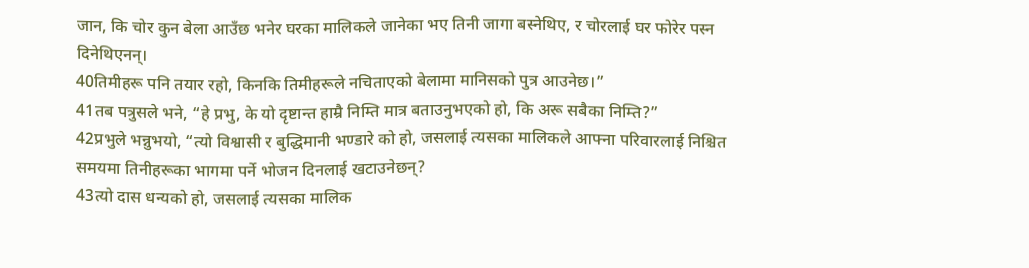जान, कि चोर कुन बेला आउँछ भनेर घरका मालिकले जानेका भए तिनी जागा बस्नेथिए, र चोरलाई घर फोरेर पस्न दिनेथिएनन्।
40तिमीहरू पनि तयार रहो, किनकि तिमीहरूले नचिताएको बेलामा मानिसको पुत्र आउनेछ।”
41तब पत्रुसले भने, “हे प्रभु, के यो दृष्टान्त हाम्रै निम्ति मात्र बताउनुभएको हो, कि अरू सबैका निम्ति?”
42प्रभुले भन्नुभयो, “त्यो विश्वासी र बुद्धिमानी भण्डारे को हो, जसलाई त्यसका मालिकले आफ्ना परिवारलाई निश्चित समयमा तिनीहरूका भागमा पर्ने भोजन दिनलाई खटाउनेछन्?
43त्यो दास धन्यको हो, जसलाई त्यसका मालिक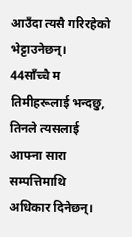आउँदा त्यसै गरिरहेको भेट्टाउनेछन्।
44साँच्चै म तिमीहरूलाई भन्दछु, तिनले त्यसलाई आफ्ना सारा सम्पत्तिमाथि अधिकार दिनेछन्।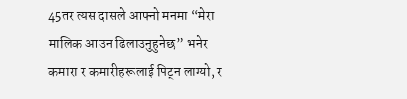45तर त्यस दासले आफ्नो मनमा “मेरा मालिक आउन ढिलाउनुहुनेछ” भनेर कमारा र कमारीहरूलाई पिट्न लाग्यो, र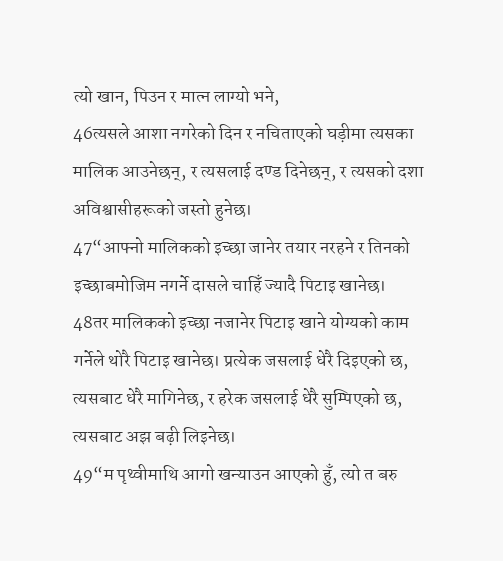त्यो खान, पिउन र मात्न लाग्यो भने,
46त्यसले आशा नगरेको दिन र नचिताएको घड़ीमा त्यसका मालिक आउनेछन्, र त्यसलाई दण्ड दिनेछन्, र त्यसको दशा अविश्वासीहरूको जस्तो हुनेछ।
47“आफ्नो मालिकको इच्छा जानेर तयार नरहने र तिनको इच्छाबमोजिम नगर्ने दासले चाहिँ ज्यादै पिटाइ खानेछ।
48तर मालिकको इच्छा नजानेर पिटाइ खाने योग्यको काम गर्नेले थोरै पिटाइ खानेछ। प्रत्येक जसलाई धेरै दिइएको छ, त्यसबाट धेरै मागिनेछ, र हरेक जसलाई धेरै सुम्पिएको छ, त्यसबाट अझ बढ़ी लिइनेछ।
49“म पृथ्वीमाथि आगो खन्याउन आएको हुँ, त्यो त बरु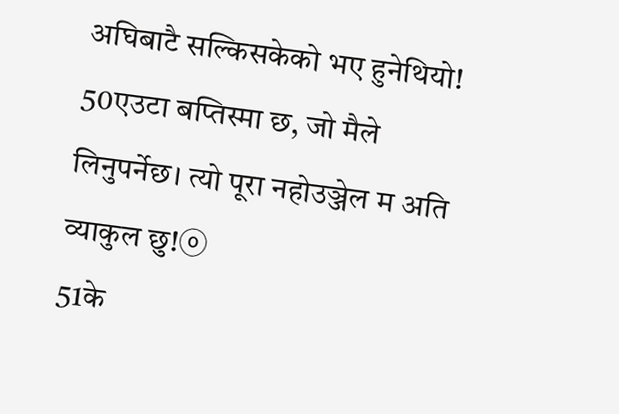अघिबाटै सल्किसकेको भए हुनेथियो!
50एउटा बप्तिस्मा छ, जो मैले लिनुपर्नेछ। त्यो पूरा नहोउञ्जेल म अति व्याकुल छु!ⓞ
51के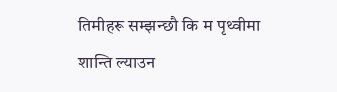तिमीहरू सम्झन्छौ कि म पृथ्वीमा शान्ति ल्याउन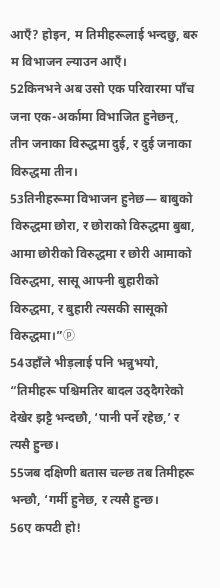आएँ? होइन, म तिमीहरूलाई भन्दछु, बरु म विभाजन ल्याउन आएँ।
52किनभने अब उसो एक परिवारमा पाँच जना एक-अर्कामा विभाजित हुनेछन्, तीन जनाका विरुद्धमा दुई, र दुई जनाका विरुद्धमा तीन।
53तिनीहरूमा विभाजन हुनेछ— बाबुको विरुद्धमा छोरा, र छोराको विरुद्धमा बुबा, आमा छोरीको विरुद्धमा र छोरी आमाको विरुद्धमा, सासू आफ्नी बुहारीको विरुद्धमा, र बुहारी त्यसकी सासूको विरुद्धमा।”ⓟ
54उहाँले भीड़लाई पनि भन्नुभयो, “तिमीहरू पश्चिमतिर बादल उठ्दैगरेको देखेर झट्टै भन्दछौ, ‘पानी पर्ने रहेछ,’ र त्यसै हुन्छ।
55जब दक्षिणी बतास चल्छ तब तिमीहरू भन्छौ, ‘गर्मी हुनेछ, र त्यसै हुन्छ।
56ए कपटी हो!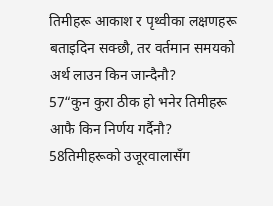तिमीहरू आकाश र पृथ्वीका लक्षणहरू बताइदिन सक्छौ, तर वर्तमान समयको अर्थ लाउन किन जान्दैनौ?
57“कुन कुरा ठीक हो भनेर तिमीहरू आफै किन निर्णय गर्दैनौ?
58तिमीहरूको उजूरवालासँग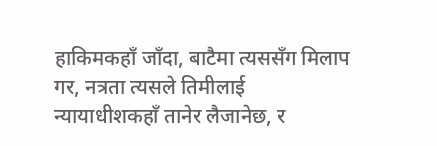हाकिमकहाँ जाँदा, बाटैमा त्यससँग मिलाप गर, नत्रता त्यसले तिमीलाई न्यायाधीशकहाँ तानेर लैजानेछ, र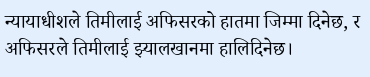न्यायाधीशले तिमीलाई अफिसरको हातमा जिम्मा दिनेछ, र अफिसरले तिमीलाई झ्यालखानमा हालिदिनेछ।